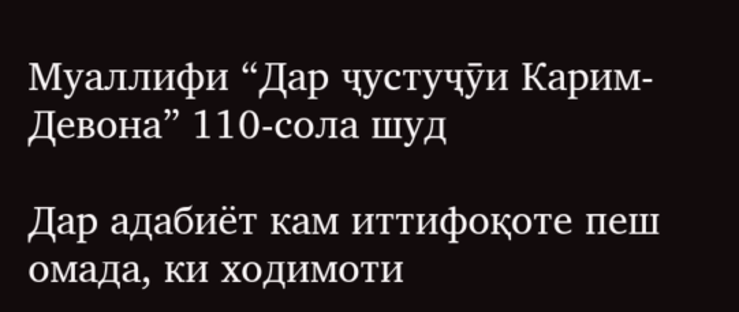Муаллифи “Дар ҷустуҷӯи Карим-Девона” 110-сола шуд

Дар адабиёт кам иттифоқоте пеш омада, ки ходимоти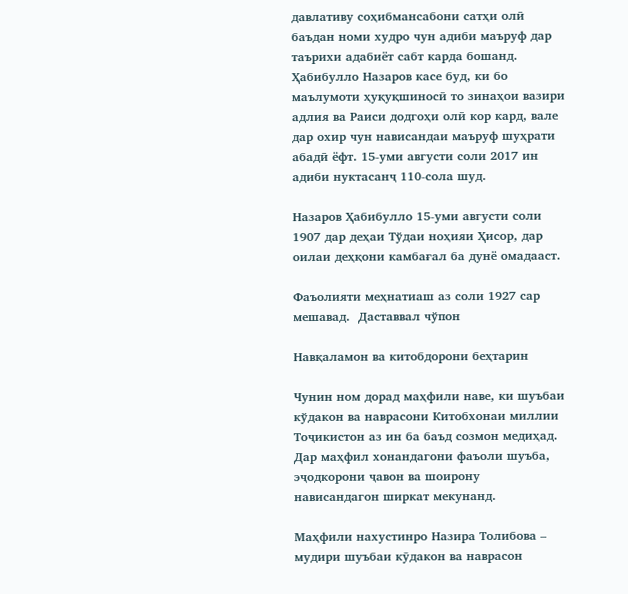давлативу соҳибмансабони сатҳи олӣ баъдан номи худро чун адиби маъруф дар таърихи адабиёт сабт карда бошанд. Ҳабибулло Назаров касе буд, ки бо маълумоти ҳуқуқшиносӣ то зинаҳои вазири адлия ва Раиси додгоҳи олӣ кор кард, вале дар охир чун нависандаи маъруф шуҳрати абадӣ ёфт. 15-уми августи соли 2017 ин адиби нуктасанҷ 110-сола шуд.

Назаров Ҳабибулло 15-уми августи соли 1907 дар деҳаи Тўдаи ноҳияи Ҳисор, дар оилаи деҳқони камбағал ба дунё омадааст.

Фаъолияти меҳнатиаш аз соли 1927 сар мешавад.  Даставвал чўпон

Навқаламон ва китобдорони беҳтарин

Чунин ном дорад маҳфили наве, ки шуъбаи кўдакон ва наврасони Китобхонаи миллии Тоҷикистон аз ин ба баъд созмон медиҳад. Дар маҳфил хонандагони фаъоли шуъба, эҷодкорони ҷавон ва шоирону нависандагон ширкат мекунанд.

Маҳфили нахустинро Назира Толибова – мудири шуъбаи кӯдакон ва наврасон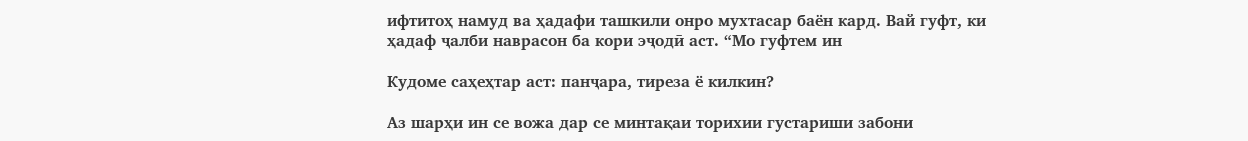ифтитоҳ намуд ва ҳадафи ташкили онро мухтасар баён кард. Вай гуфт, ки ҳадаф ҷалби наврасон ба кори эҷодӣ аст. “Мо гуфтем ин

Кудоме саҳеҳтар аст: панҷара, тиреза ё килкин?

Аз шарҳи ин се вожа дар се минтақаи торихии густариши забони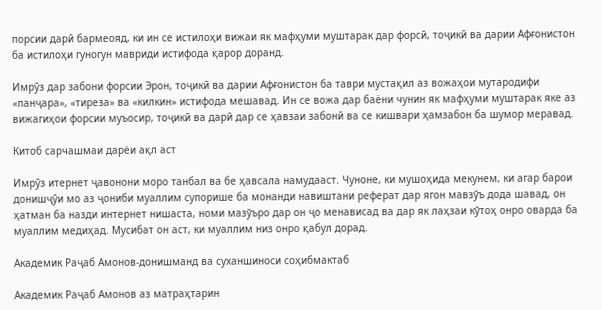порсии дарӣ бармеояд, ки ин се истилоҳи вижаи як мафҳуми муштарак дар форсӣ, тоҷикӣ ва дарии Афғонистон ба истилоҳи гуногун мавриди истифода қарор доранд.

Имрӯз дар забони форсии Эрон, тоҷикӣ ва дарии Афғонистон ба таври мустақил аз вожаҳои мутародифи «панҷара», «тиреза» ва «килкин» истифода мешавад. Ин се вожа дар баёни чунин як мафҳуми муштарак яке аз вижагиҳои форсии муъосир, тоҷикӣ ва дарӣ дар се ҳавзаи забонӣ ва се кишвари ҳамзабон ба шумор меравад.

Китоб сарчашмаи дарёи ақл аст

Имрӯз итернет ҷавонони моро танбал ва бе ҳавсала намудааст. Чуноне, ки мушоҳида мекунем, ки агар барои донишҷӯи мо аз ҷониби муаллим супорише ба монанди навиштани реферат дар ягон мавзўъ дода шавад, он ҳатман ба назди интернет нишаста, номи мазўъро дар он ҷо менависад ва дар як лаҳзаи кўтоҳ онро оварда ба муаллим медиҳад. Мусибат он аст, ки муаллим низ онро қабул дорад.

Академик Раҷаб Амонов-донишманд ва суханшиноси соҳибмактаб

Академик Раҷаб Амонов аз матраҳтарин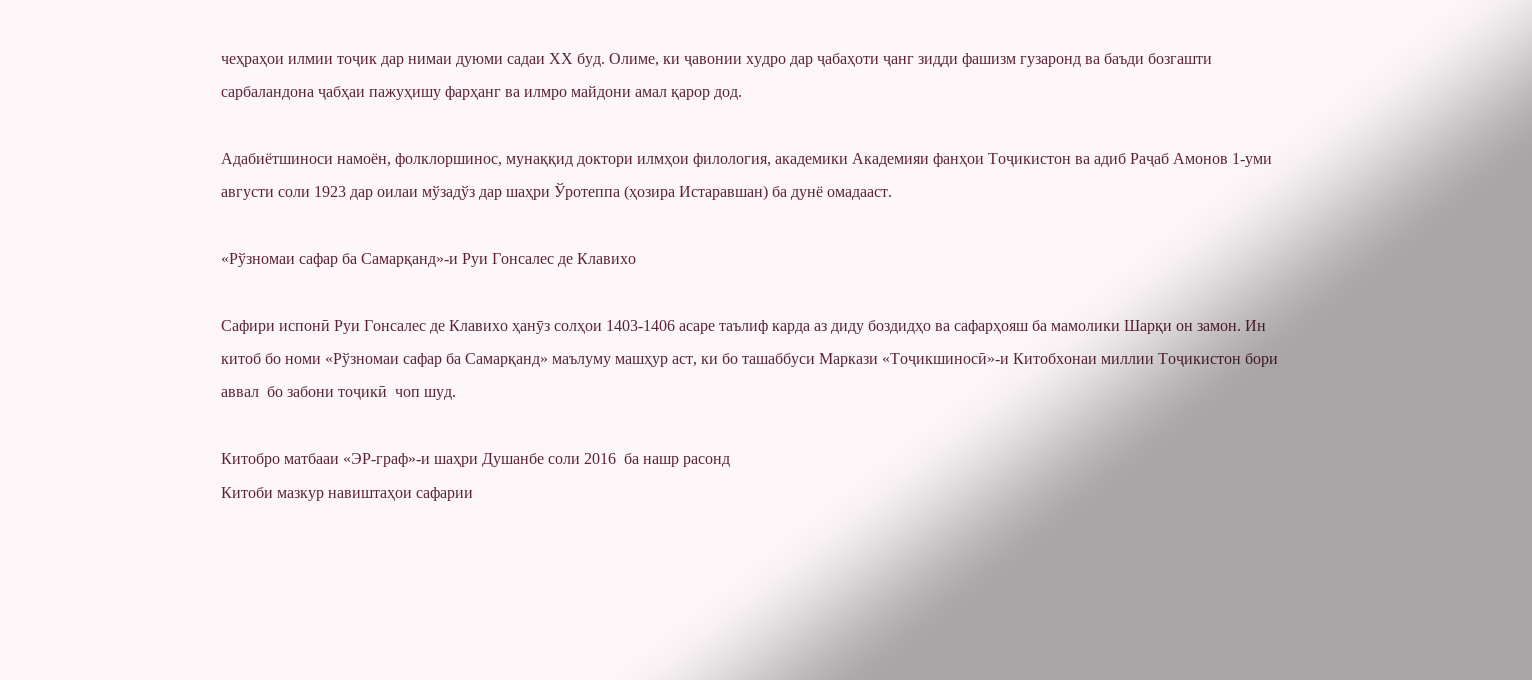чеҳраҳои илмии тоҷик дар нимаи дуюми садаи ХХ буд. Олиме, ки ҷавонии худро дар ҷабаҳоти ҷанг зидди фашизм гузаронд ва баъди бозгашти сарбаландона ҷабҳаи пажуҳишу фарҳанг ва илмро майдони амал қарор дод.

Адабиётшиноси намоён, фолклоршинос, мунаққид доктори илмҳои филология, академики Академияи фанҳои Тоҷикистон ва адиб Раҷаб Амонов 1-уми августи соли 1923 дар оилаи мўзадўз дар шаҳри Ўротеппа (ҳозира Истаравшан) ба дунё омадааст.

«Рўзномаи сафар ба Самарқанд»-и Руи Гонсалес де Клавихо

Сафири испонӣ Руи Гонсалес де Клавихо ҳанӯз солҳои 1403-1406 асаре таълиф карда аз диду боздидҳо ва сафарҳояш ба мамолики Шарқи он замон. Ин китоб бо номи «Рўзномаи сафар ба Самарқанд» маълуму машҳур аст, ки бо ташаббуси Маркази «Тоҷикшиносӣ»-и Китобхонаи миллии Тоҷикистон бори аввал  бо забони тоҷикӣ  чоп шуд.

Китобро матбааи «ЭР-граф»-и шаҳри Душанбе соли 2016  ба нашр расонд
Китоби мазкур навиштаҳои сафарии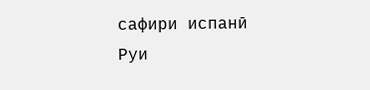сафири испанӣ Руи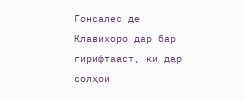Гонсалес де Клавихоро дар бар гирифтааст, ки дар солҳои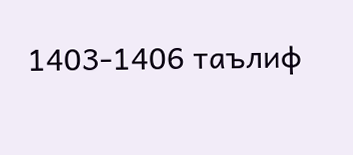1403-1406 таълиф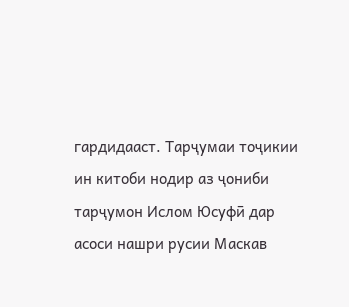гардидааст. Тарҷумаи тоҷикии ин китоби нодир аз ҷониби тарҷумон Ислом Юсуфӣ дар асоси нашри русии Маскав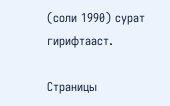(соли 1990) сурат гирифтааст.

Страницы